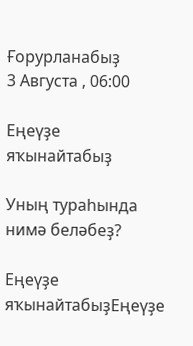Ғорурланабыҙ
3 Августа , 06:00

Еңеүҙе яҡынайтабыҙ

Уның тураһында нимә беләбеҙ?

Еңеүҙе яҡынайтабыҙЕңеүҙе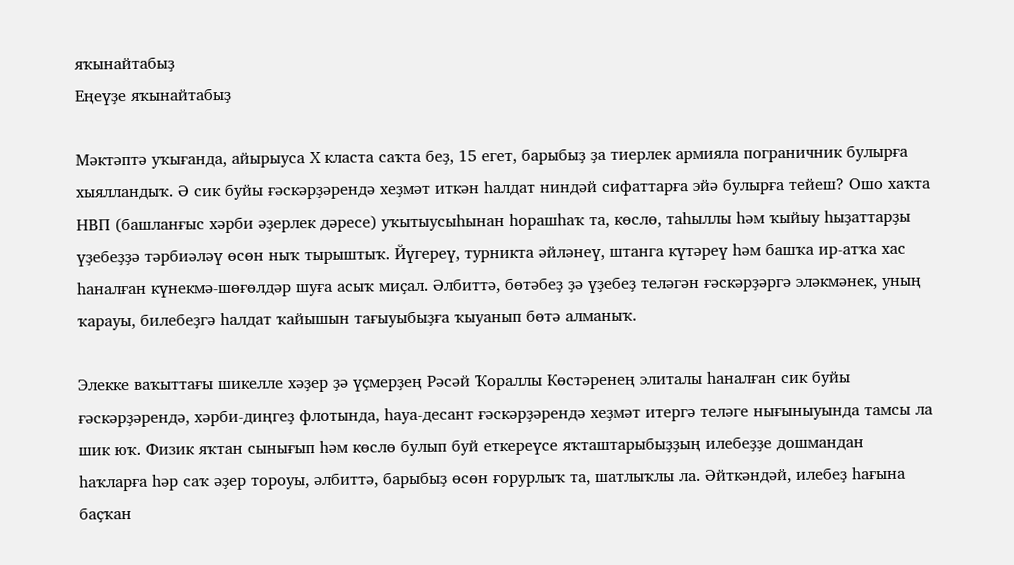яҡынайтабыҙ
Еңеүҙе яҡынайтабыҙ

Мәктәптә уҡығанда, айырыуса X класта саҡта беҙ, 15 егет, барыбыҙ ҙа тиерлек армияла пограничник булырға хыялландыҡ. Ә сик буйы ғәскәрҙәрендә хеҙмәт иткән һалдат ниндәй сифаттарға эйә булырға тейеш? Ошо хаҡта НВП (башланғыс хәрби әҙерлек дәресе) уҡытыусыһынан һорашһаҡ та, көслө, таһыллы һәм ҡыйыу һыҙаттарҙы үҙебеҙҙә тәрбиәләү өсөн ныҡ тырыштыҡ. Йүгереү, турникта әйләнеү, штанга күтәреү һәм башҡа ир-атҡа хас һаналған күнекмә-шөғөлдәр шуға асыҡ миҫал. Әлбиттә, бөтәбеҙ ҙә үҙебеҙ теләгән ғәскәрҙәргә эләкмәнек, уның ҡарауы, билебеҙгә һалдат ҡайышын тағыуыбыҙға ҡыуанып бөтә алманыҡ.

Элекке ваҡыттағы шикелле хәҙер ҙә үҫмерҙең Рәсәй Ҡораллы Көстәренең элиталы һаналған сик буйы ғәскәрҙәрендә, хәрби-диңгеҙ флотында, һауа-десант ғәскәрҙәрендә хеҙмәт итергә теләге нығыныуында тамсы ла шик юҡ. Физик яҡтан сынығып һәм көслө булып буй еткереүсе яҡташтарыбыҙҙың илебеҙҙе дошмандан һаҡларға һәр саҡ әҙер тороуы, әлбиттә, барыбыҙ өсөн ғорурлыҡ та, шатлыҡлы ла. Әйткәндәй, илебеҙ һағына баҫҡан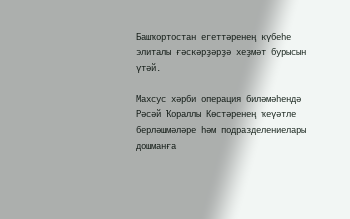Башҡортостан егеттәренең күбеһе элиталы ғәскәрҙәрҙә хеҙмәт бурысын үтәй.

Махсус хәрби операция биләмәһендә Рәсәй Ҡораллы Көстәренең ҡеүәтле берләшмәләре һәм подразделениелары дошманға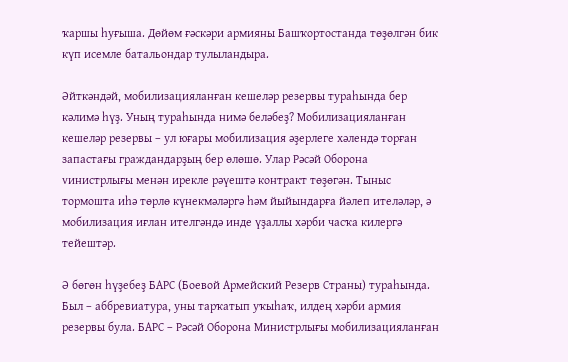ҡаршы һуғыша. Дөйөм ғәскәри армияны Башҡортостанда төҙөлгән бик күп исемле батальондар тулыландыра.

Әйткәндәй, мобилизацияланған кешеләр резервы тураһында бер кәлимә һүҙ. Уның тураһында нимә беләбеҙ? Мобилизацияланған кешеләр резервы – ул юғары мобилизация әҙерлеге хәлендә торған запастағы граждандарҙың бер өлөшө. Улар Рәсәй Оборона vинистрлығы менән ирекле рәүештә контракт төҙөгән. Тыныс тормошта иһә төрлө күнекмәләргә һәм йыйындарға йәлеп ителәләр, ә мобилизация иғлан ителгәндә инде үҙаллы хәрби часҡа килергә тейештәр.

Ә бөгөн һүҙебеҙ БАРС (Боевой Армейский Резерв Страны) тураһында. Был – аббревиатура, уны тарҡатып уҡыһаҡ, илдең хәрби армия резервы була. БАРС – Рәсәй Оборона Министрлығы мобилизацияланған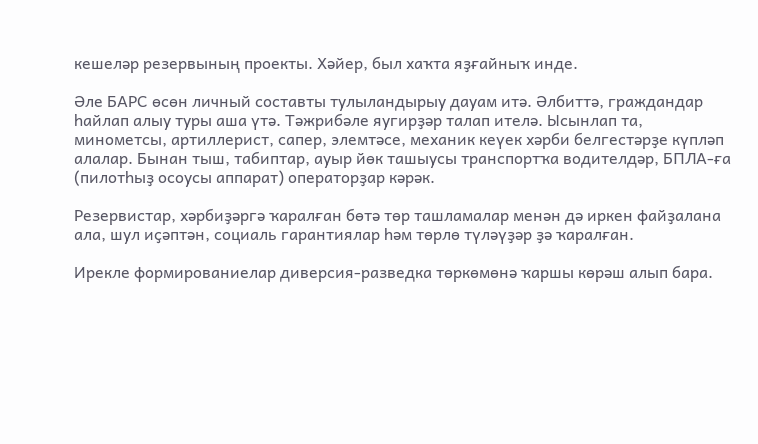кешеләр резервының проекты. Хәйер, был хаҡта яҙғайныҡ инде.

Әле БАРС өсөн личный составты тулыландырыу дауам итә. Әлбиттә, граждандар һайлап алыу туры аша үтә. Тәжрибәле яугирҙәр талап ителә. Ысынлап та, минометсы, артиллерист, сапер, элемтәсе, механик кеүек хәрби белгестәрҙе күпләп алалар. Бынан тыш, табиптар, ауыр йөк ташыусы транспортҡа водителдәр, БПЛА-ға (пилотһыҙ осоусы аппарат) операторҙар кәрәк.

Резервистар, хәрбиҙәргә ҡаралған бөтә төр ташламалар менән дә иркен файҙалана ала, шул иҫәптән, социаль гарантиялар һәм төрлө түләүҙәр ҙә ҡаралған.

Ирекле формированиелар диверсия-разведка төркөмөнә ҡаршы көрәш алып бара.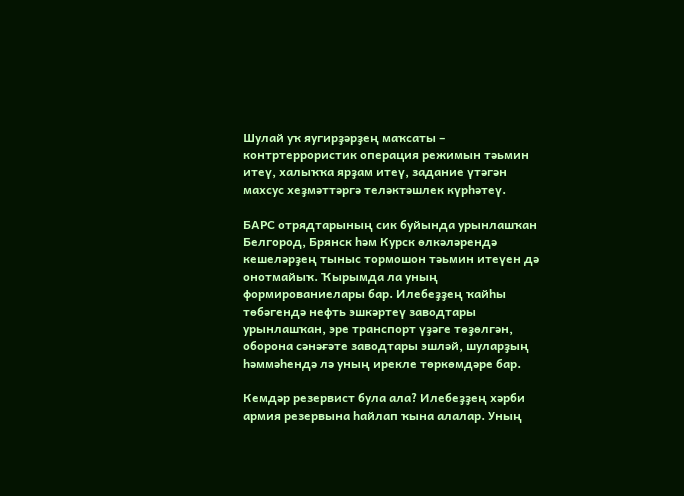Шулай уҡ яугирҙәрҙең маҡсаты – контртеррористик операция режимын тәьмин итеү, халыҡҡа ярҙам итеү, задание үтәгән махсус хеҙмәттәргә теләктәшлек күрһәтеү.

БАРС отрядтарының сик буйында урынлашҡан Белгород, Брянск һәм Курск өлкәләрендә кешеләрҙең тыныс тормошон тәьмин итеүен дә онотмайыҡ. Ҡырымда ла уның формированиелары бар. Илебеҙҙең ҡайһы төбәгендә нефть эшкәртеү заводтары урынлашҡан, эре транспорт үҙәге төҙөлгән, оборона сәнәғәте заводтары эшләй, шуларҙың һәммәһендә лә уның ирекле төркөмдәре бар.

Кемдәр резервист була ала? Илебеҙҙең хәрби армия резервына һайлап ҡына алалар. Уның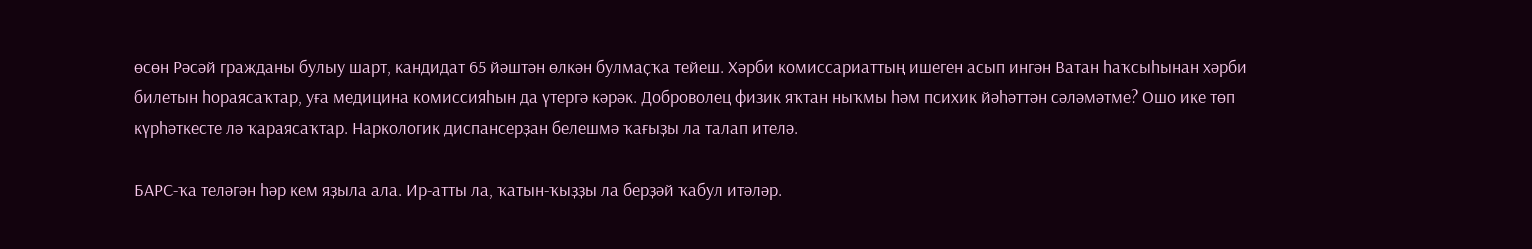өсөн Рәсәй гражданы булыу шарт, кандидат 65 йәштән өлкән булмаҫҡа тейеш. Хәрби комиссариаттың ишеген асып ингән Ватан һаҡсыһынан хәрби билетын һораясаҡтар, уға медицина комиссияһын да үтергә кәрәк. Доброволец физик яҡтан ныҡмы һәм психик йәһәттән сәләмәтме? Ошо ике төп күрһәткесте лә ҡараясаҡтар. Наркологик диспансерҙан белешмә ҡағыҙы ла талап ителә.

БАРС-ҡа теләгән һәр кем яҙыла ала. Ир-атты ла, ҡатын-ҡыҙҙы ла берҙәй ҡабул итәләр.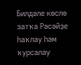Билдәле көслө затҡа Рәсәйҙе һаҡлау һәм ҡурсалау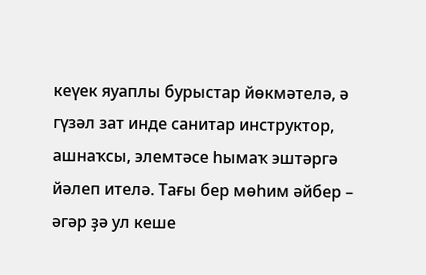кеүек яуаплы бурыстар йөкмәтелә, ә гүзәл зат инде санитар инструктор, ашнаҡсы, элемтәсе һымаҡ эштәргә йәлеп ителә. Тағы бер мөһим әйбер – әгәр ҙә ул кеше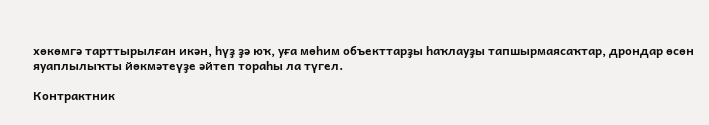хөкөмгә тарттырылған икән, һүҙ ҙә юҡ, уға мөһим объекттарҙы һаҡлауҙы тапшырмаясаҡтар, дрондар өсөн яуаплылыҡты йөкмәтеүҙе әйтеп тораһы ла түгел.

Контрактник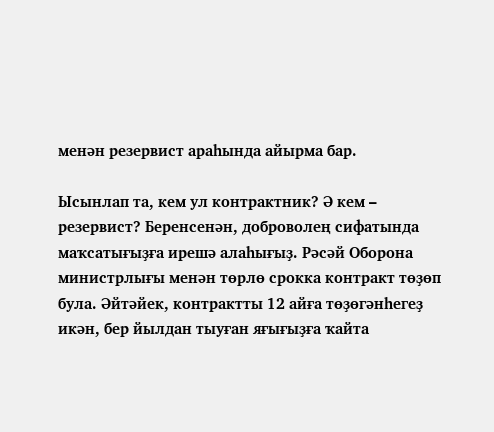менән резервист араһында айырма бар.

Ысынлап та, кем ул контрактник? Ә кем – резервист? Беренсенән, доброволең сифатында маҡсатығыҙға ирешә алаһығыҙ. Рәсәй Оборона министрлығы менән төрлө срокка контракт төҙөп була. Әйтәйек, контрактты 12 айға төҙөгәнһегеҙ икән, бер йылдан тыуған яғығыҙға ҡайта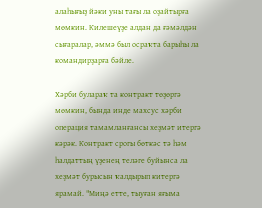алаһығыҙ йәки уны тағы ла оҙайтырға мөмкин. Килешеүҙе алдан да ғәмәлдән сығаралар, әммә был осраҡта барыһы ла командирҙарға бәйле.

Хәрби булараҡ та контракт төҙөргә мөмкин, бында инде махсус хәрби операция тамамланғансы хеҙмәт итергә кәрәк. Контракт срогы бөткәс тә һәм һалдаттың үҙенең теләге буйынса ла хеҙмәт бурысын ҡалдырып китергә ярамай. "Миңә етте, тыуған яғыма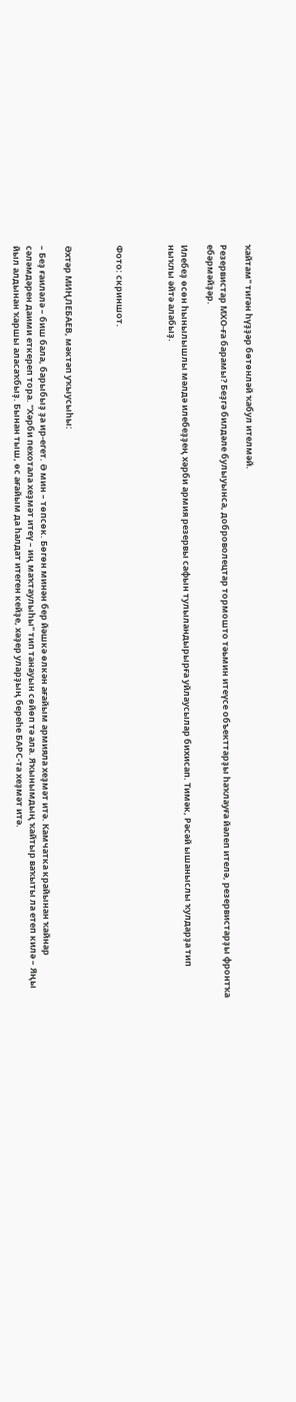ҡайтам" тигән һүҙҙәр бөтөнләй ҡабул ителмәй.

Резервистар МХО-ға барамы? Беҙгә билдәле булыуынса, доброволецтар тормошто тәьмин итеүсе объекттарҙы һаҡлауға йәлеп ителә, резервистарҙы фронтҡа ебәрмәйҙәр.

Илебеҙ өсөн һынылышлы мәлдә илебеҙҙең хәрби армия резервы сафын тулыландырырға уйлаусылар бихисап. Тимәк, Рәсәй ышаныслы ҡулдарҙа тип ныҡлы әйтә алабыҙ.



Фото: скриншот.



Әхтәр МИҢЛЕБАЕВ, мәктәп уҡыусыһы:

– Беҙ ғаиләлә – биш бала, барыбыҙ ҙа ир-егет. Ә мин – төпсөк. Бөгөн минән бер йәшкә өлкән ағайым армияла хеҙмәт итә. Камчатка крайынан ҡайнар сәләмдәрен даими еткереп тора. "Хәрби пехотала хеҙмәт итеү – иң маҡтаулыһы" тип танауын сөйөп тә ала. Яҡынымдың ҡайтыр ваҡыты ла етеп килә – Яңы йыл алдынан ҡаршы аласаҡбыҙ. Бынан тыш, өс ағайым да һалдат итеген кейҙе, хәҙер уларҙың береһе БАРС-та хеҙмәт итә.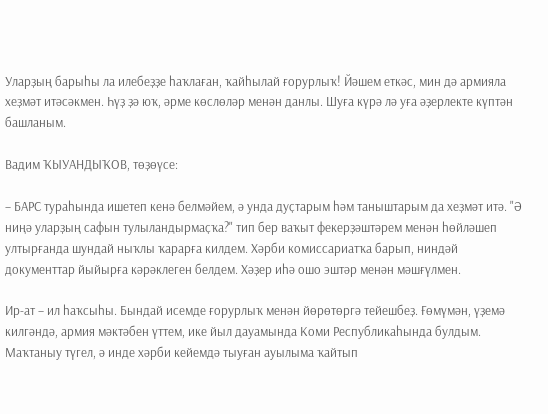Уларҙың барыһы ла илебеҙҙе һаҡлаған, ҡайһылай ғорурлыҡ! Йәшем еткәс, мин дә армияла хеҙмәт итәсәкмен. Һүҙ ҙә юҡ, әрме көслөләр менән данлы. Шуға күрә лә уға әҙерлекте күптән башланым.

Вадим ҠЫУАНДЫҠОВ, төҙөүсе:

– БАРС тураһында ишетеп кенә белмәйем, ә унда дуҫтарым һәм таныштарым да хеҙмәт итә. "Ә ниңә уларҙың сафын тулыландырмаҫҡа?" тип бер ваҡыт фекерҙәштәрем менән һөйләшеп ултырғанда шундай ныҡлы ҡарарға килдем. Хәрби комиссариатҡа барып, ниндәй документтар йыйырға кәрәклеген белдем. Хәҙер иһә ошо эштәр менән мәшғүлмен.

Ир-ат – ил һаҡсыһы. Бындай исемде ғорурлыҡ менән йөрөтөргә тейешбеҙ. Ғөмүмән, үҙемә килгәндә, армия мәктәбен үттем, ике йыл дауамында Коми Республикаһында булдым. Маҡтаныу түгел, ә инде хәрби кейемдә тыуған ауылыма ҡайтып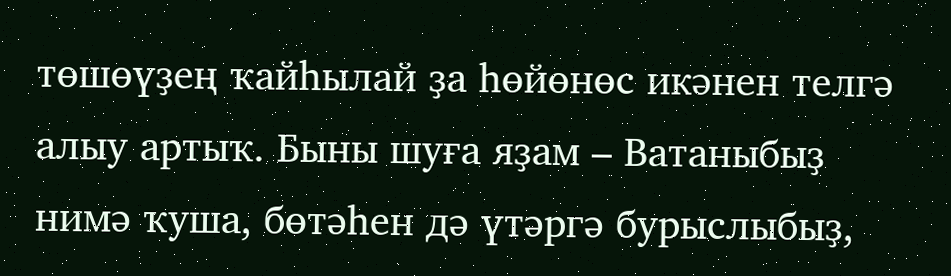төшөүҙең ҡайһылай ҙа һөйөнөс икәнен телгә алыу артыҡ. Быны шуға яҙам – Ватаныбыҙ нимә ҡуша, бөтәһен дә үтәргә бурыслыбыҙ,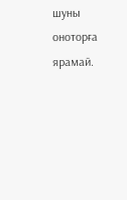шуны оноторға ярамай.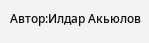Автор:Илдар Акьюлов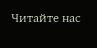Читайте нас